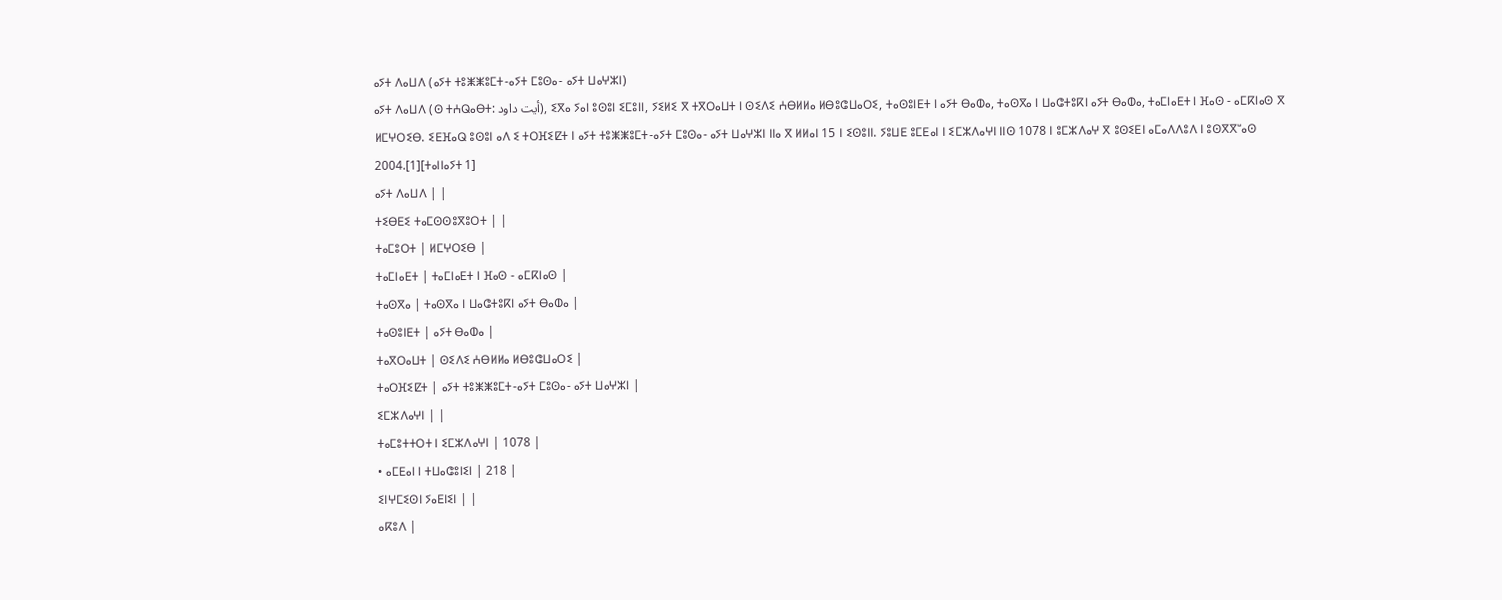ⴰⵢⵜ ⴷⴰⵡⴷ (ⴰⵢⵜ ⵜⵓⵥⵥⵓⵎⵜ-ⴰⵢⵜ ⵎⵓⵙⴰ- ⴰⵢⵜ ⵡⴰⵖⵣⵏ)
ⴰⵢⵜ ⴷⴰⵡⴷ (ⵙ ⵜⵄⵕⴰⴱⵜ: أيت داود), ⵉⴳⴰ ⵢⴰⵏ ⵓⵙⵓⵏ ⵉⵎⵓⵏⵏ, ⵢⵉⵍⵉ ⴳ ⵜⴳⵔⴰⵡⵜ ⵏ ⵙⵉⴷⵉ ⵄⴱⵍⵍⴰ ⵍⴱⵓⵛⵡⴰⵔⵉ, ⵜⴰⵙⵓⵏⴹⵜ ⵏ ⴰⵢⵜ ⴱⴰⵀⴰ, ⵜⴰⵙⴳⴰ ⵏ ⵡⴰⵛⵜⵓⴽⵏ ⴰⵢⵜ ⴱⴰⵀⴰ, ⵜⴰⵎⵏⴰⴹⵜ ⵏ ⴼⴰⵙ - ⴰⵎⴽⵏⴰⵙ ⴳ ⵍⵎⵖⵔⵉⴱ. ⵉⴹⴼⴰⵕ ⵓⵙⵓⵏ ⴰⴷ ⵉ ⵜⵔⴼⵉⵇⵜ ⵏ ⴰⵢⵜ ⵜⵓⵥⵥⵓⵎⵜ-ⴰⵢⵜ ⵎⵓⵙⴰ- ⴰⵢⵜ ⵡⴰⵖⵣⵏ ⵏⵏⴰ ⴳ ⵍⵍⴰⵏ 15 ⵏ ⵉⵙⵓⵏⵏ. ⵢⵓⵡⴹ ⵓⵎⴹⴰⵏ ⵏ ⵉⵎⵣⴷⴰⵖⵏ ⵏⵏⵙ 1078 ⵏ ⵓⵎⵣⴷⴰⵖ ⴳ ⵓⵙⵉⴹⵏ ⴰⵎⴰⴷⴷⵓⴷ ⵏ ⵓⵙⴳⴳⵯⴰⵙ 2004.[1][ⵜⴰⵏⵏⴰⵢⵜ 1]
ⴰⵢⵜ ⴷⴰⵡⴷ | |
ⵜⵉⴱⴹⵉ ⵜⴰⵎⵙⵙⵓⴳⵓⵔⵜ | |
ⵜⴰⵎⵓⵔⵜ | ⵍⵎⵖⵔⵉⴱ |
ⵜⴰⵎⵏⴰⴹⵜ | ⵜⴰⵎⵏⴰⴹⵜ ⵏ ⴼⴰⵙ - ⴰⵎⴽⵏⴰⵙ |
ⵜⴰⵙⴳⴰ | ⵜⴰⵙⴳⴰ ⵏ ⵡⴰⵛⵜⵓⴽⵏ ⴰⵢⵜ ⴱⴰⵀⴰ |
ⵜⴰⵙⵓⵏⴹⵜ | ⴰⵢⵜ ⴱⴰⵀⴰ |
ⵜⴰⴳⵔⴰⵡⵜ | ⵙⵉⴷⵉ ⵄⴱⵍⵍⴰ ⵍⴱⵓⵛⵡⴰⵔⵉ |
ⵜⴰⵔⴼⵉⵇⵜ | ⴰⵢⵜ ⵜⵓⵥⵥⵓⵎⵜ-ⴰⵢⵜ ⵎⵓⵙⴰ- ⴰⵢⵜ ⵡⴰⵖⵣⵏ |
ⵉⵎⵣⴷⴰⵖⵏ | |
ⵜⴰⵎⵓⵜⵜⵔⵜ ⵏ ⵉⵎⵣⴷⴰⵖⵏ | 1078 |
• ⴰⵎⴹⴰⵏ ⵏ ⵜⵡⴰⵛⵓⵏⵉⵏ | 218 |
ⵉⵏⵖⵎⵉⵙⵏ ⵢⴰⴹⵏⵉⵏ | |
ⴰⴽⵓⴷ |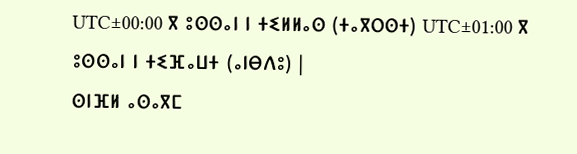UTC±00:00 ⴳ ⵓⵙⵙⴰⵏ ⵏ ⵜⵉⵍⵍⴰⵙ (ⵜⴰⴳⵔⵙⵜ) UTC±01:00 ⴳ ⵓⵙⵙⴰⵏ ⵏ ⵜⵉⴼⴰⵡⵜ (ⴰⵏⴱⴷⵓ) |
ⵙⵏⴼⵍ ⴰⵙⴰⴳⵎ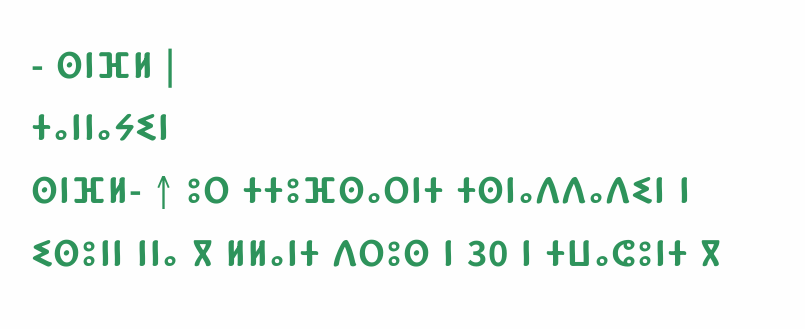- ⵙⵏⴼⵍ |
ⵜⴰⵏⵏⴰⵢⵉⵏ
ⵙⵏⴼⵍ- ↑ ⵓⵔ ⵜⵜⵓⴼⵙⴰⵔⵏⵜ ⵜⵙⵏⴰⴷⴷⴰⴷⵉⵏ ⵏ ⵉⵙⵓⵏⵏ ⵏⵏⴰ ⴳ ⵍⵍⴰⵏⵜ ⴷⵔⵓⵙ ⵏ 30 ⵏ ⵜⵡⴰⵛⵓⵏⵜ ⴳ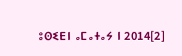ⵓⵙⵉⴹⵏ ⴰⵎⴰⵜⴰⵢ ⵏ 2014[2]